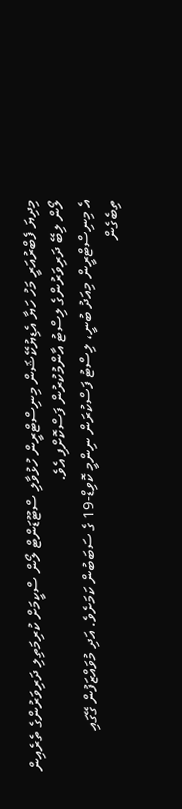މިދިޔަ ފެބްރުއަރީ މަހު ހަޔާ އެޑިޔުކޭޝަން މިނިސްޓްރީން ހުޅުވާލި ސްޓޫޑަންޓް ލޯން ސްކީމަށް ކުރިމަތިލި ދަރިވަރުންގެ ތެރެއިން ލޯން ލިބޭ ދަރިވަރުންގެ ލިސްޓު އާންމުކުރުން ފަސްކޮށްފި އެވެ.
އެ މިނިސްޓްރީން މިއަދު ބުނީ، ލިސްޓު ފަސްކުރަން ނިންމީ ކޮވިޑް-19 ގެ ސަބަބުން ކަމަށެވެ. އަދި މުވައްޒަފުން ގޭގައި ތިބެގެން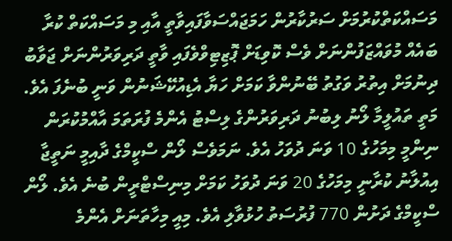މަސައްކަތްކުރުމަށް ސަރުކާރުން ހަމަޖައްސަވާފައިވާތީ އާއި މި މަސައްކަތް ކުރާ ބައެއް މުވައްޒަފުންނަށް ވެސް ކޮވިޑަށް ޕޮޒިޓިވްވެފައި ވާތީ ދަރިވަރުންނަށް ޖަވާބު ދިނުމަށް އިތުރު ވަގުތު ބޭނުންވާ ކަމަށް ހަޔާ އެޑިއުކޭޝަނުން ވަނީ ބުނެފަ އެވެ.
މަތީ ތައުލީމާ ލޯނު ލިބުނު ދަރިވަރުންގެ ލިސްޓު އެންމެ ފުރަތަމަ އާއްމުކުރަން ނިންމީ މިމަހުގެ 10 ވަނަ ދުވަހު އެވެ. ނަމަވެސް ލޯން ސްކީމްގެ ދާއިމީ ނަތީޖާ އިއުލާނު ކުރާނީ މިމަހުގެ 20 ވަނަ ދުވަހު ކަމަށް މިނިސްޓްރީން ބުނެ އެވެ. ލޯން ސްކީމްގެ ދަށުން 770 ފުރުސަތު ހުޅުވާލި އެވެ. މިއީ މިހާތަނަށް އެންމެ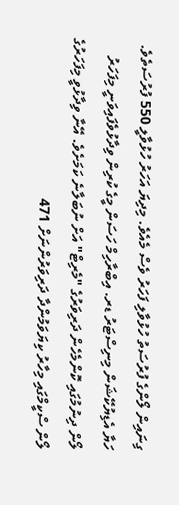ގިނައިން ލޯންގެ ފުރުސަތު ހުޅުވާލި ފަހަރު ވެސް މެއެވެ. މިދިޔަ އަހަރު ހުޅުވާލީ 550 ފުރުސަތެވެ.
ހަޔާ އެޑިޔުކޭޝަން މިނިސްޓަރު ޑރ. އިބްރާހިމް ހަސަން މީގެ ކުރިން ވިދާޅުވެފައިވަނީ މިފަހަރު ލޯން ދިނުމުގައި ކޮންމެހެން ދަރިވަރުގެ "މެރިޓް" އަށް ނުބަލާނެ ކަމަށެވެ. އޭނާ ވިދާޅުވީ މިފަހަރުގެ ލޯން ސްކީމްގައި މިހާރު ކިޔަވަމުންދާ ދަރިވަރުންނަށް 471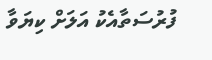ފުރުސަތާއެކު އަލަށް ކިޔަވާ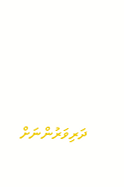ދަރިވަރުންނަށް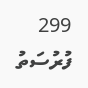299 ފުރުސަތު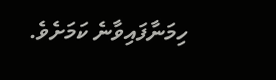ހިމަނާފައިވާނެ ކަމަށެވެ.